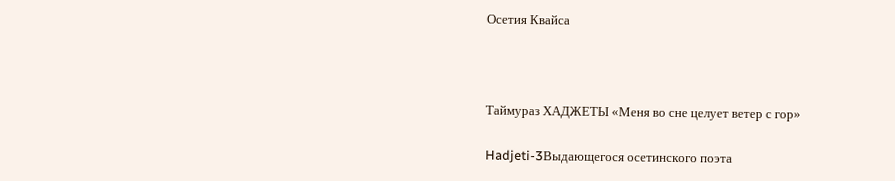Осетия Квайса



Таймураз ХАДЖЕТЫ «Меня во сне целует ветер с гор»

Hadjeti-3Выдающегося осетинского поэта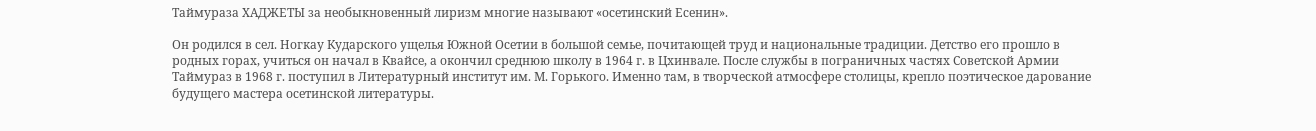Таймураза ХАДЖЕТЫ за необыкновенный лиризм многие называют «осетинский Есенин».

Он родился в сел. Ногкау Кударского ущелья Южной Осетии в большой семье, почитающей труд и национальные традиции. Детство его прошло в родных горах, учиться он начал в Квайсе, а окончил среднюю школу в 1964 г. в Цхинвале. После службы в пограничных частях Советской Армии Таймураз в 1968 г. поступил в Литературный институт им. М. Горького. Именно там, в творческой атмосфере столицы, крепло поэтическое дарование будущего мастера осетинской литературы.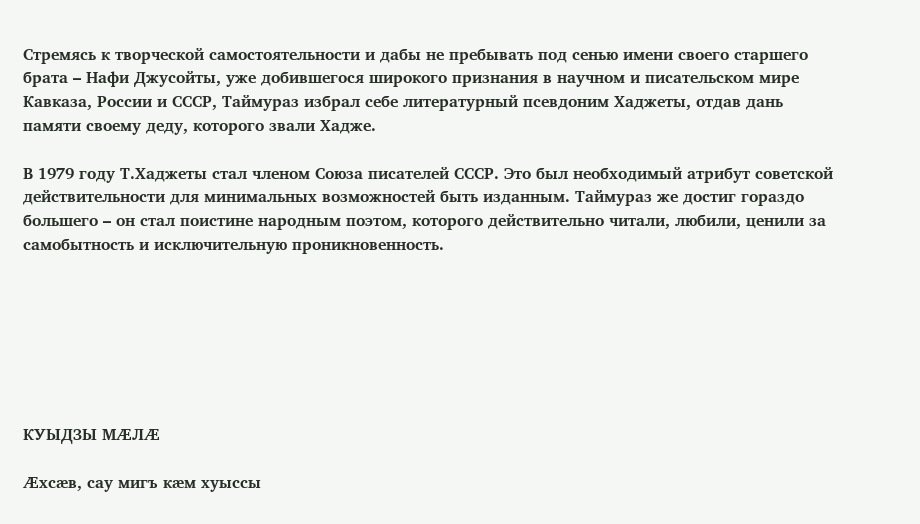Стремясь к творческой самостоятельности и дабы не пребывать под сенью имени своего старшего брата – Нафи Джусойты, уже добившегося широкого признания в научном и писательском мире Кавказа, России и СССР, Таймураз избрал себе литературный псевдоним Хаджеты, отдав дань памяти своему деду, которого звали Хадже.

В 1979 году Т.Хаджеты стал членом Союза писателей СССР. Это был необходимый атрибут советской действительности для минимальных возможностей быть изданным. Таймураз же достиг гораздо большего – он стал поистине народным поэтом, которого действительно читали, любили, ценили за самобытность и исключительную проникновенность.







КУЫДЗЫ МÆЛÆ

Æхсæв, сау мигъ кæм хуыссы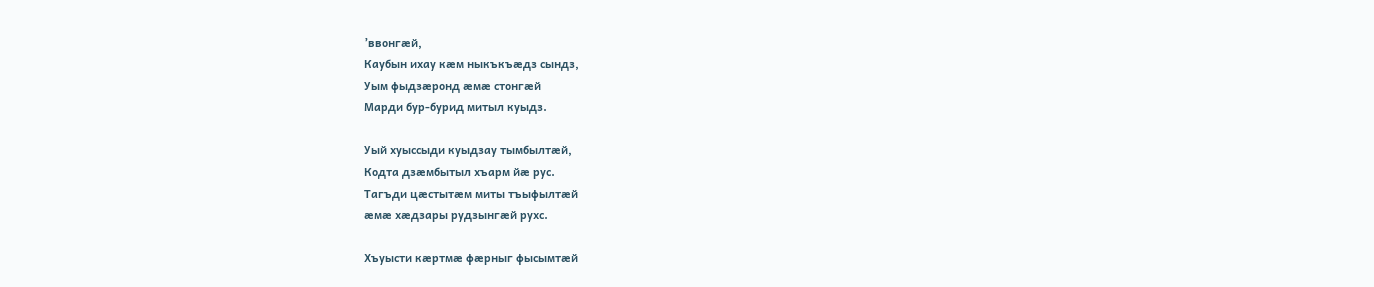’ввонгæй,
Каубын ихау кæм ныкъкъæдз сындз,
Уым фыдзæронд æмæ стонгæй
Марди бур-бурид митыл куыдз.

Уый хуыссыди куыдзау тымбылтæй,
Кодта дзæмбытыл хъарм йæ рус.
Тагъди цæстытæм миты тъыфылтæй
æмæ хæдзары рудзынгæй рухс.

Хъуысти кæртмæ фæрныг фысымтæй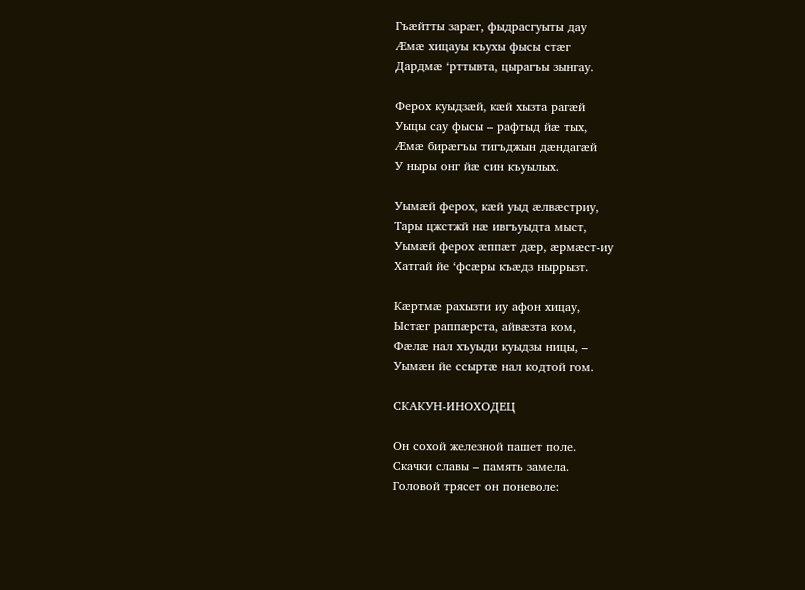Гъæйтты зарæг, фыдрасгуыты дау
Æмæ хицауы къухы фысы стæг
Дардмæ ‘рттывта, цырагъы зынгау.

Ферох куыдзæй, кæй хызта рагæй
Уыцы сау фысы – рафтыд йæ тых,
Æмæ бирæгъы тигъджын дæндагæй
У ныры онг йæ син къуылых.

Уымæй ферох, кæй уыд æлвæстриу,
Тары цжстжй нæ ивгъуыдта мыст,
Уымæй ферох æппæт дæр, æрмæст-иу
Хатгай йе ‘фсæры къæдз ныррызт.

Кæртмæ рахызти иу афон хицау,
Ыстæг раппæрста, айвæзта ком,
Фæлæ нал хъуыди куыдзы ницы, –
Уымæн йе ссыртæ нал кодтой гом.

СКАКУН-ИНОХОДЕЦ

Он сохой железной пашет поле.
Скачки славы – память замела.
Головой трясет он поневоле: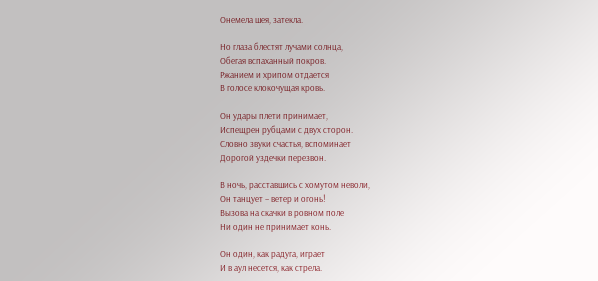Онемела шея, затекла.

Но глаза блестят лучами солнца,
Обегая вспаханный покров.
Ржанием и хрипом отдается
В голосе клокочущая кровь.

Он удары плети принимает,
Испещрен рубцами с двух сторон.
Словно звуки счастья, вспоминает
Дорогой уздечки перезвон.

В ночь, расставшись с хомутом неволи,
Он танцует – ветер и огонь!
Вызова на скачки в ровном поле
Ни один не принимает конь.

Он один, как радуга, играет
И в аул несется, как стрела.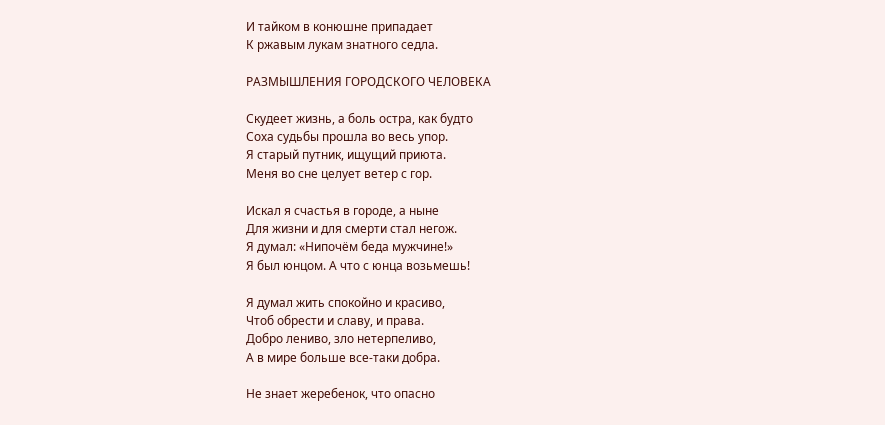И тайком в конюшне припадает
К ржавым лукам знатного седла.

РАЗМЫШЛЕНИЯ ГОРОДСКОГО ЧЕЛОВЕКА

Скудеет жизнь, а боль остра, как будто
Соха судьбы прошла во весь упор.
Я старый путник, ищущий приюта.
Меня во сне целует ветер с гор.

Искал я счастья в городе, а ныне
Для жизни и для смерти стал негож.
Я думал: «Нипочём беда мужчине!»
Я был юнцом. А что с юнца возьмешь!

Я думал жить спокойно и красиво,
Чтоб обрести и славу, и права.
Добро лениво, зло нетерпеливо,
А в мире больше все-таки добра.

Не знает жеребенок, что опасно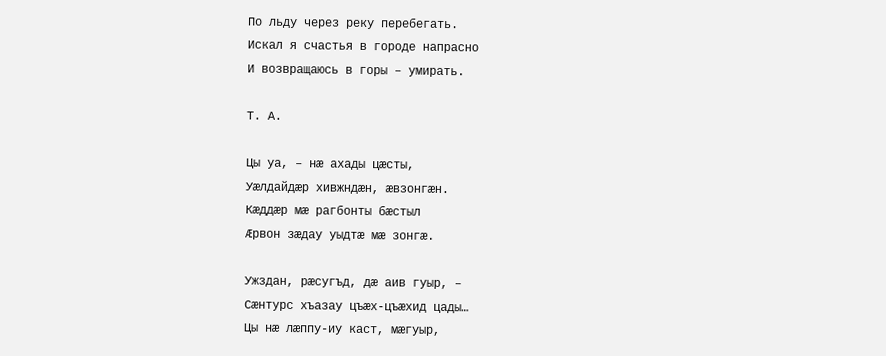По льду через реку перебегать.
Искал я счастья в городе напрасно
И возвращаюсь в горы – умирать.

Т. А.

Цы уа, – нæ ахады цæсты,
Уæлдайдæр хивжндæн, æвзонгæн.
Кæддæр мæ рагбонты бæстыл
Æрвон зæдау уыдтæ мæ зонгæ.

Ужздан, рæсугъд, дæ аив гуыр, –
Сæнтурс хъазау цъæх-цъæхид цады…
Цы нæ лæппу-иу каст, мæгуыр,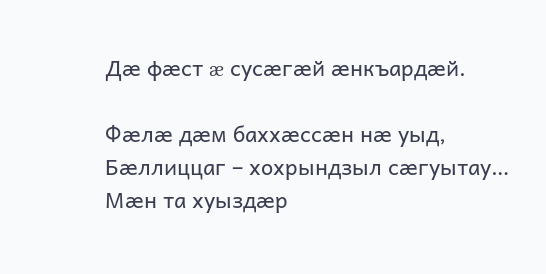Дæ фæст æ сусæгæй æнкъардæй.

Фæлæ дæм баххæссæн нæ уыд,
Бæллиццаг – хохрындзыл сæгуытау…
Мæн та хуыздæр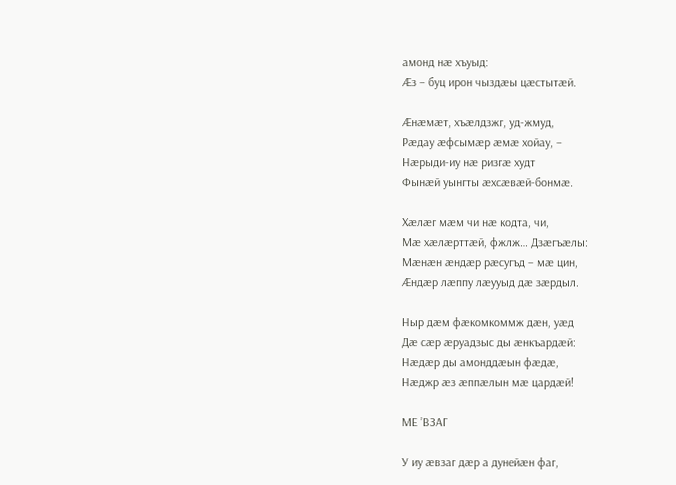амонд нæ хъуыд:
Æз – буц ирон чыздæы цæстытæй.

Æнæмæт, хъæлдзжг, уд-жмуд,
Рæдау æфсымæр æмæ хойау, –
Нæрыди-иу нæ ризгæ худт
Фынæй уынгты æхсæвæй-бонмæ.

Хæлæг мæм чи нæ кодта, чи,
Мæ хæлæрттæй, фжлж… Дзæгъæлы:
Мæнæн æндæр рæсугъд – мæ цин,
Æндæр лæппу лæууыд дæ зæрдыл.

Ныр дæм фæкомкоммж дæн, уæд
Дæ сæр æруадзыс ды æнкъардæй:
Нæдæр ды амонддæын фæдæ,
Нæджр æз æппæлын мæ цардæй!

МЕ ’ВЗАГ

У иу æвзаг дæр а дунейæн фаг,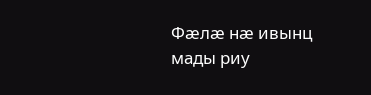Фæлæ нæ ивынц мады риу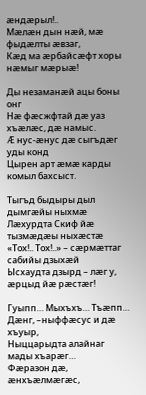æндæрыл!..
Мæлæн дын нæй, мæ фыдæлты æвзаг,
Кæд ма æрбайсæфт хоры нæмыг мæрыæ!

Ды незаманæй ацы боны онг
Нæ фæсжфтай дæ уаз хъæлæс, дæ намыс.
Æ нус-æнус дæ сыгъдæг уды конд
Цырен арт æмæ карды комыл бахсыст.

Тыгъд быдыры дыл дымгæйы ныхмæ
Лæхурдта Скиф йæ тызмæдæы ныхæстæ
«Тох!.. Тох!..» – сæрмæттаг сабийы дзыхæй
Ысхаудта дзырд – лæг у, æрцыд йæ рæстæг!

Гуыпп… Мыхъхъ… Тъæпп… Дæнг, –ныффæсус и дæ хъуыр,
Ныццарыдта алайнаг мады хъарæг…
Фæразон дæ, æнхъæлмæгæс,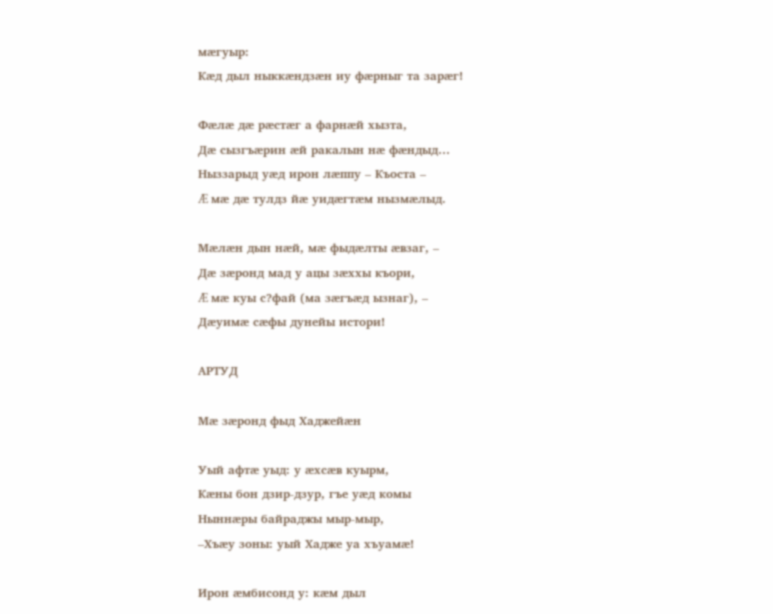мæгуыр:
Кæд дыл ныккæндзæн иу фæрныг та зарæг!

Фæлæ дæ рæстæг а фарнæй хызта,
Дæ сызгъæрин æй ракалын нæ фæндыд…
Ныззарыд уæд ирон лæппу – Къоста –
Æ мæ дæ тулдз йæ уидæгтæм нызмæлыд.

Мæлæн дын нæй, мæ фыдæлты æвзаг, –
Дæ зæронд мад у ацы зæххы къори,
Æ мæ куы с?фай (ма зæгъæд ызнаг), –
Дæуимæ сæфы дунейы истори!

АРТУД

Мæ зæронд фыд Хаджейæн

Уый афтæ уыд: у æхсæв куырм,
Кæны бон дзир-дзур, гъе уæд комы
Ныннæры байраджы мыр-мыр,
–Хъæу зоны: уый Хадже уа хъуамæ!

Ирон æмбисонд у: кæм дыл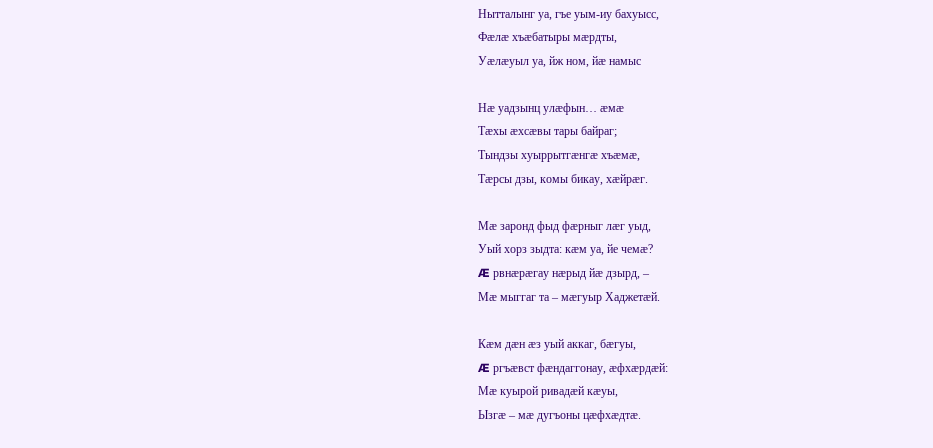Нытталынг уа, гъе уым-иу бахуысс,
Фæлæ хъæбатыры мæрдты,
Уæлæуыл уа, йж ном, йæ намыс

Нæ уадзынц улæфын… æмæ
Тæхы æхсæвы тары байраг;
Тындзы хуыррытгæнгæ хъæмæ,
Тæрсы дзы, комы бикау, хæйрæг.

Мæ заронд фыд фæрныг лæг уыд,
Уый хорз зыдта: кæм уа, йе чемæ?
Æ рвнæрæгау нæрыд йæ дзырд, –
Мæ мыггаг та – мæгуыр Хаджетæй.

Кæм дæн æз уый аккаг, бæгуы,
Æ ргъæвст фæндаггонау, æфхæрдæй:
Мæ куырой ривадæй кæуы,
Ызгæ – мæ дугъоны цæфхæдтæ.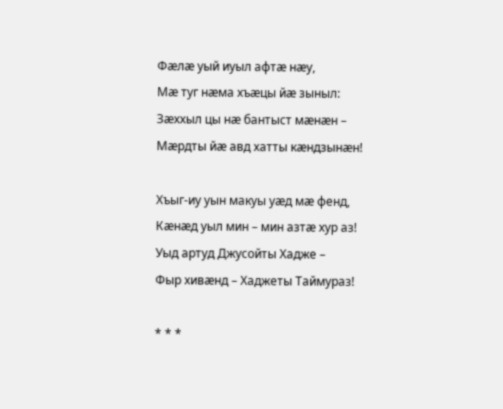Фæлæ уый иуыл афтæ нæу,
Мæ туг нæма хъæцы йæ зыныл:
Зæххыл цы нæ бантыст мæнæн –
Мæрдты йæ авд хатты кæндзынæн!

Хъыг-иу уын макуы уæд мæ фенд,
Кæнæд уыл мин – мин азтæ хур аз!
Уыд артуд Джусойты Хадже –
Фыр хивæнд – Хаджеты Таймураз!

* * *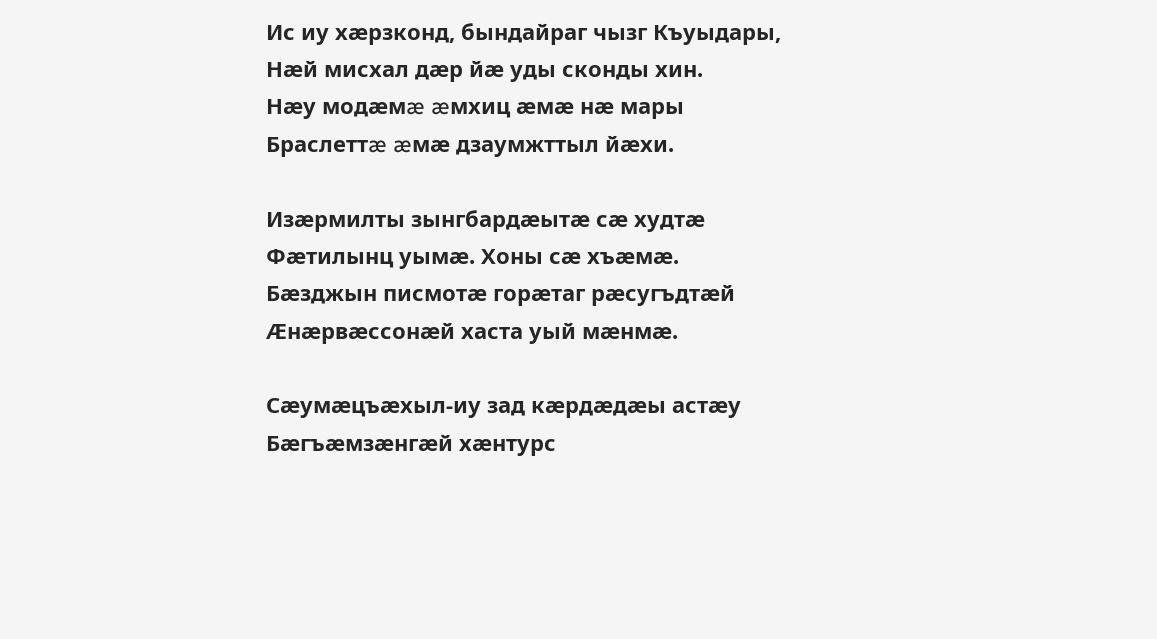Ис иу хæрзконд, бындайраг чызг Къуыдары,
Нæй мисхал дæр йæ уды сконды хин.
Нæу модæмæ æмхиц æмæ нæ мары
Браслеттæ æмæ дзаумжттыл йæхи.

Изæрмилты зынгбардæытæ сæ худтæ
Фæтилынц уымæ. Хоны сæ хъæмæ.
Бæзджын писмотæ горæтаг рæсугъдтæй
Æнæрвæссонæй хаста уый мæнмæ.

Сæумæцъæхыл-иу зад кæрдæдæы астæу
Бæгъæмзæнгæй хæнтурс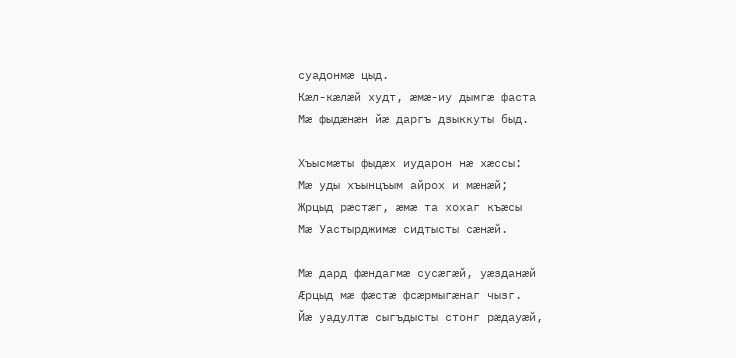суадонмæ цыд.
Кæл-кæлæй худт, æмæ-иу дымгæ фаста
Мæ фыдæнæн йæ даргъ дзыккуты быд.

Хъысмæты фыдæх иударон нæ хæссы:
Мæ уды хъынцъым айрох и мæнæй;
Жрцыд рæстæг, æмæ та хохаг къæсы
Мæ Уастырджимæ сидтысты сæнæй.

Мæ дард фæндагмæ сусæгæй, уæзданæй
Æрцыд мæ фæстæ фсæрмыгæнаг чызг.
Йæ уадултæ сыгъдысты стонг рæдауæй,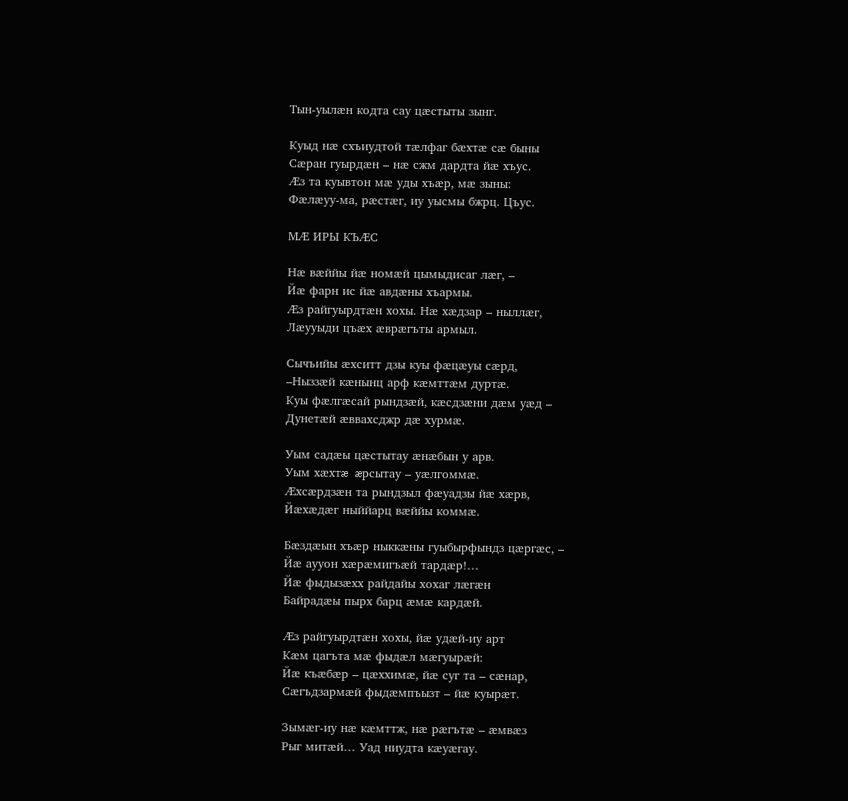Тын-уылæн кодта сау цæстыты зынг.

Куыд нæ схъиудтой тæлфаг бæхтæ сæ быны
Сæран гуырдæн – нæ сжм дардта йæ хъус.
Æз та куывтон мæ уды хъæр, мæ зыны:
Фæлæуу-ма, рæстæг, иу уысмы бжрц. Цъус.

МÆ ИРЫ КЪÆС

Нæ вæййы йæ номæй цымыдисаг лæг, –
Йæ фарн ис йæ авдæны хъармы.
Æз райгуырдтæн хохы. Нæ хæдзар – ныллæг,
Лæууыди цъæх æврæгъты армыл.

Сычъийы æхситт дзы куы фæцæуы сæрд,
–Ныззæй кæнынц арф кæмттæм дуртæ.
Куы фæлгæсай рындзæй, кæсдзæни дæм уæд –
Дунетæй æввахсджр дæ хурмæ.

Уым садæы цæстытау æнæбын у арв.
Уым хæхтæ æрсытау – уæлгоммæ.
Æхсæрдзæн та рындзыл фæуадзы йæ хæрв,
Йæхæдæг ныййарц вæййы коммæ.

Бæздæын хъæр ныккæны гуыбырфындз цæргæс, –
Йæ аууон хæрæмигъæй тардæр!…
Йæ фыдызæхх райдайы хохаг лæгæн
Байрадæы пырх барц æмæ кардæй.

Æз райгуырдтæн хохы, йæ удæй-иу арт
Кæм цагъта мæ фыдæл мæгуырæй:
Йæ къæбæр – цæххимæ, йæ суг та – сæнар,
Сæгъдзармæй фыдæмпъызт – йæ куырæт.

Зымæг-иу нæ кæмттж, нæ рæгътæ – æмвæз
Рыг митæй… Уад ниудта кæуæгау.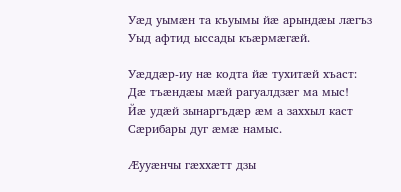Уæд уымæн та къуымы йæ арындæы лæгъз
Уыд афтид ыссады къæрмæгæй.

Уæддæр-иу нæ кодта йæ тухитæй хъаст:
Дæ тъæндæы мæй рагуалдзæг ма мыс!
Йæ удæй зынаргъдæр æм а заххыл каст
Сæрибары дуг æмæ намыс.

Æууæнчы гæххæтт дзы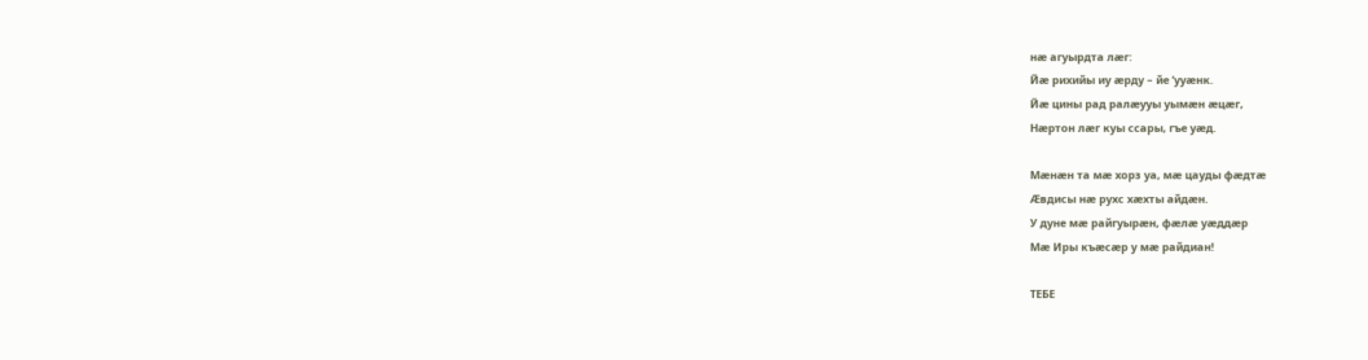нæ агуырдта лæг:
Йæ рихийы иу æрду – йе ’ууæнк.
Йæ цины рад ралæууы уымæн æцæг,
Нæртон лæг куы ссары, гъе уæд.

Мæнæн та мæ хорз уа, мæ цауды фæдтæ
Æвдисы нæ рухс хæхты айдæн.
У дуне мæ райгуырæн, фæлæ уæддæр
Мæ Иры къæсæр у мæ райдиан!

ТЕБЕ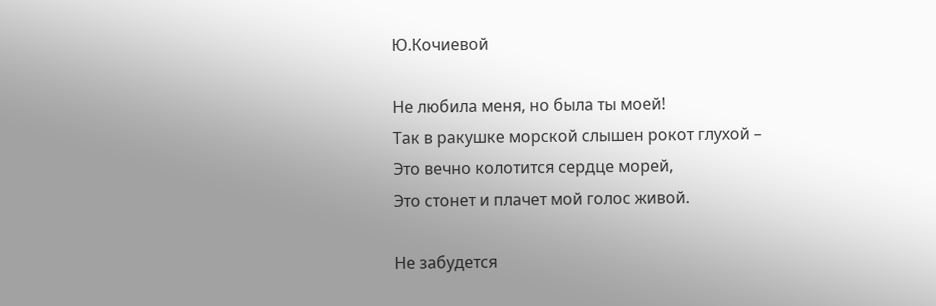Ю.Кочиевой

Не любила меня, но была ты моей!
Так в ракушке морской слышен рокот глухой –
Это вечно колотится сердце морей,
Это стонет и плачет мой голос живой.

Не забудется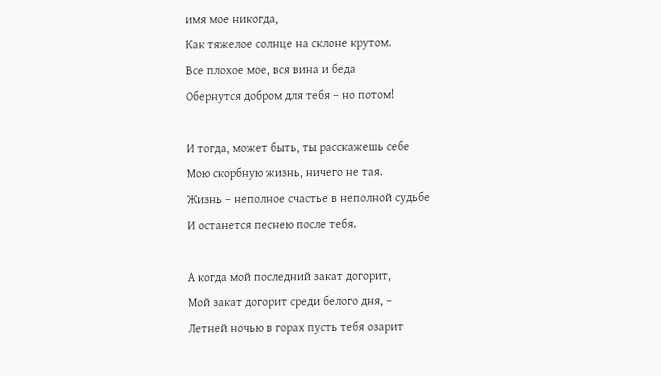имя мое никогда,
Как тяжелое солнце на склоне крутом.
Все плохое мое, вся вина и беда
Обернутся добром для тебя – но потом!

И тогда, может быть, ты расскажешь себе
Мою скорбную жизнь, ничего не тая.
Жизнь – неполное счастье в неполной судьбе
И останется песнею после тебя.

А когда мой последний закат догорит,
Мой закат догорит среди белого дня, –
Летней ночью в горах пусть тебя озарит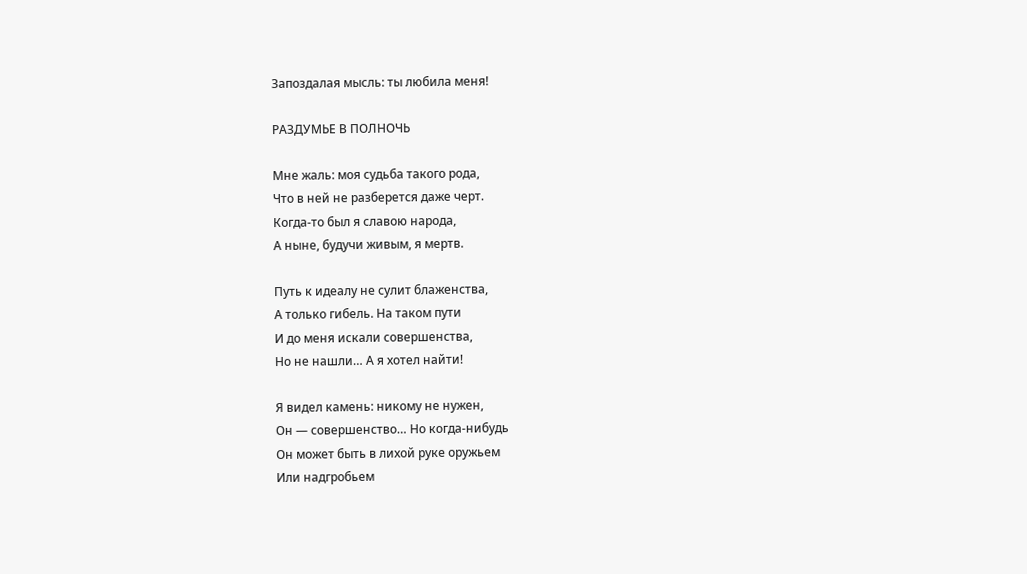Запоздалая мысль: ты любила меня!

РАЗДУМЬЕ В ПОЛНОЧЬ

Мне жаль: моя судьба такого рода,
Что в ней не разберется даже черт.
Когда-то был я славою народа,
А ныне, будучи живым, я мертв.

Путь к идеалу не сулит блаженства,
А только гибель. На таком пути
И до меня искали совершенства,
Но не нашли… А я хотел найти!

Я видел камень: никому не нужен,
Он — совершенство… Но когда-нибудь
Он может быть в лихой руке оружьем
Или надгробьем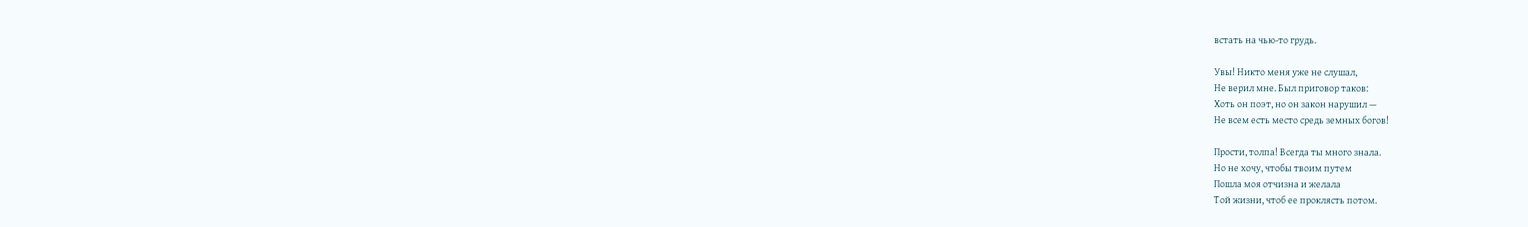встать на чью-то грудь.

Увы! Никто меня уже не слушал,
Не верил мне. Был приговор таков:
Хоть он поэт, но он закон нарушил —
Не всем есть место средь земных богов!

Прости, толпа! Всегда ты много знала.
Но не хочу, чтобы твоим путем
Пошла моя отчизна и желала
Той жизни, чтоб ее проклясть потом.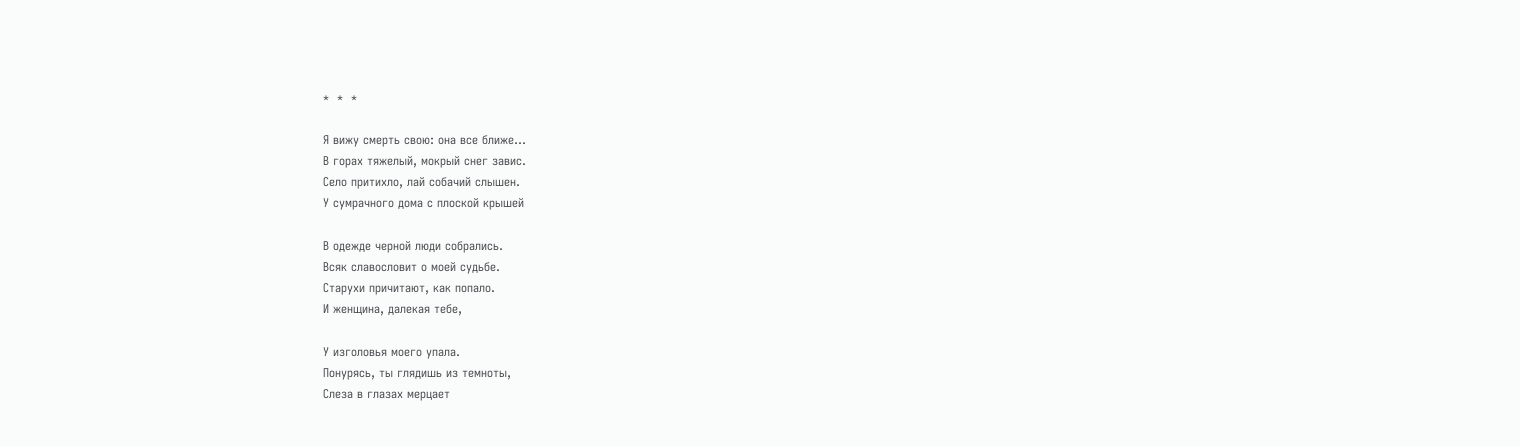*  *  *

Я вижу смерть свою: она все ближе…
В горах тяжелый, мокрый снег завис.
Село притихло, лай собачий слышен.
У сумрачного дома с плоской крышей

В одежде черной люди собрались.
Всяк славословит о моей судьбе.
Старухи причитают, как попало.
И женщина, далекая тебе,

У изголовья моего упала.
Понурясь, ты глядишь из темноты,
Слеза в глазах мерцает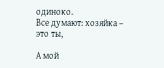одиноко.
Все думают: хозяйка – это ты,

А мой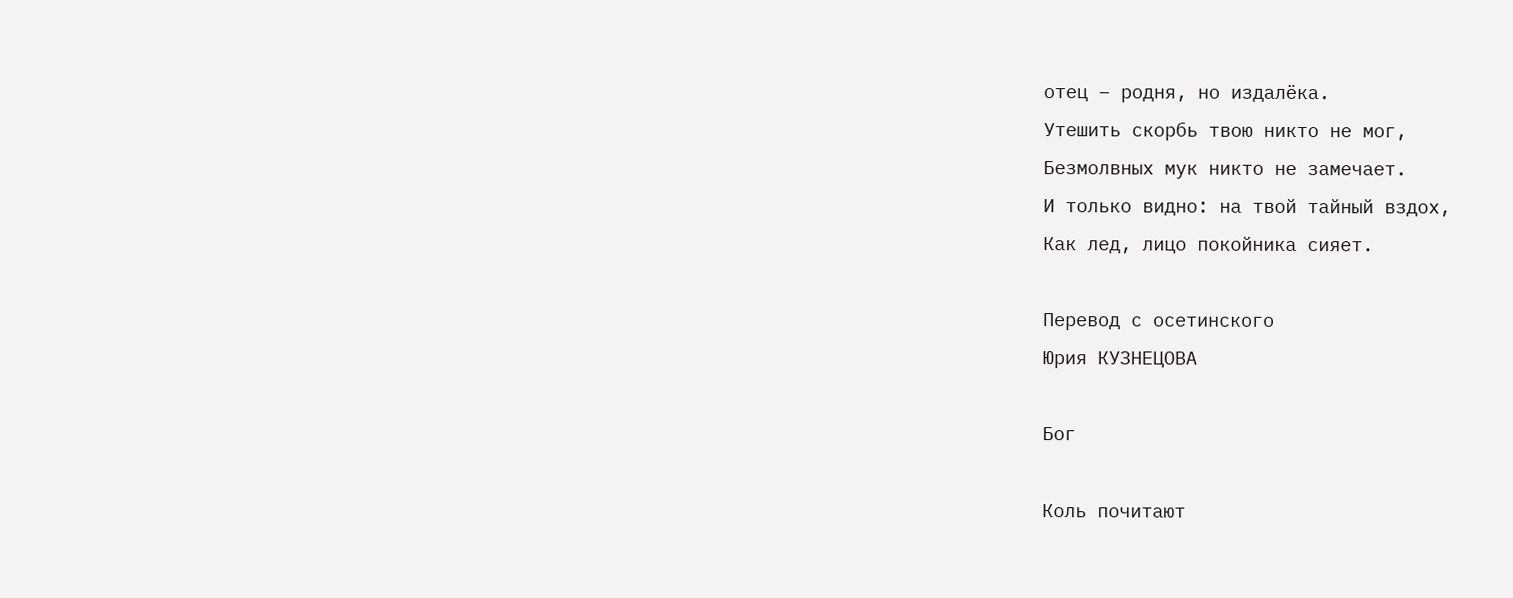отец – родня, но издалёка.
Утешить скорбь твою никто не мог,
Безмолвных мук никто не замечает.
И только видно: на твой тайный вздох,
Как лед, лицо покойника сияет.

Перевод с осетинского
Юрия КУЗНЕЦОВА

Бог

Коль почитают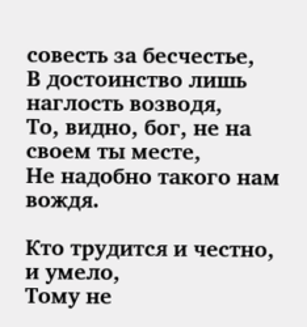совесть за бесчестье,
В достоинство лишь наглость возводя,
То, видно, бог, не на своем ты месте,
Не надобно такого нам вождя.

Кто трудится и честно, и умело,
Тому не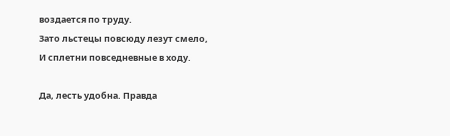воздается по труду.
Зато льстецы повсюду лезут смело,
И сплетни повседневные в ходу.

Да, лесть удобна. Правда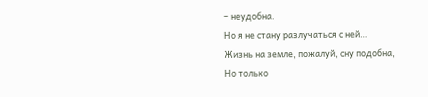– неудобна.
Но я не стану разлучаться с ней…
Жизнь на земле, пожалуй, сну подобна,
Но только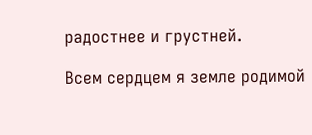радостнее и грустней.

Всем сердцем я земле родимой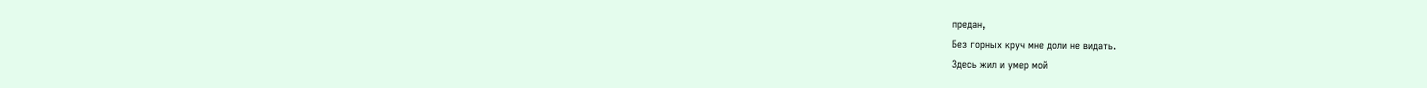предан,
Без горных круч мне доли не видать.
Здесь жил и умер мой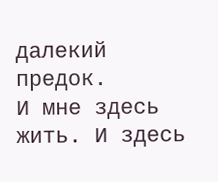далекий предок.
И мне здесь жить. И здесь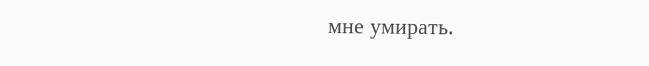мне умирать.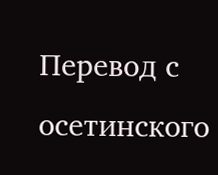Перевод с осетинского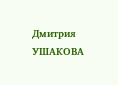Дмитрия УШАКОВА